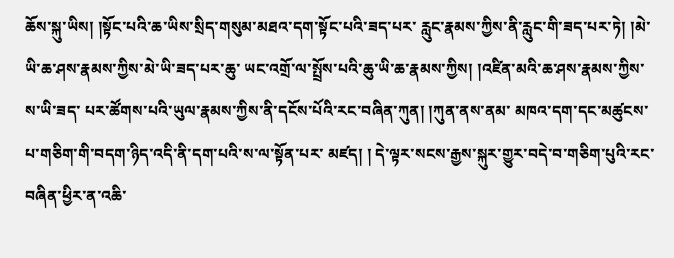ཆོས་སྐུ་ཡིས། །སྟོང་པའི་ཆ་ཡིས་སྲིད་གསུམ་མཐའ་དག་སྟོང་པའི་ཟད་པར་ རླུང་རྣམས་ཀྱིས་ནི་རླུང་གི་ཟད་པར་ཏེ། །མེ་ཡི་ཆ་ཤས་རྣམས་ཀྱིས་མེ་ཡི་ཟད་པར་ཆུ་ ཡང་འགྲོ་ལ་སྤྲོས་པའི་ཆུ་ཡི་ཆ་རྣམས་ཀྱིས། །འཛིན་མའི་ཆ་ཤས་རྣམས་ཀྱིས་ས་ཡི་ཟད་ པར་ཚོགས་པའི་ཡུལ་རྣམས་ཀྱིས་ནི་དངོས་པོའི་རང་བཞིན་ཀུན། །ཀུན་ནས་ནམ་ མཁའ་དག་དང་མཚུངས་པ་གཅིག་གི་བདག་ཉིད་འདི་ནི་དག་པའི་ས་ལ་སྟོན་པར་ མཛད། ། དེ་ལྟར་སངས་རྒྱས་སྐུར་གྱུར་བདེ་བ་གཅིག་པུའི་རང་བཞིན་ཕྱིར་ན་འཆི་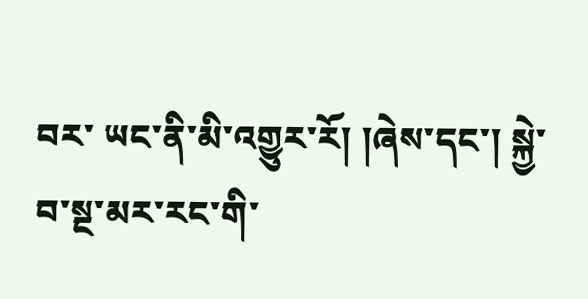བར་ ཡང་ནི་མི་འགྱུར་རོ། །ཞེས་དང་། སྐྱེ་བ་སྔ་མར་རང་གི་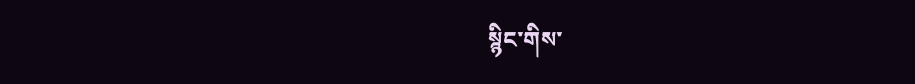སྙིང་གིས་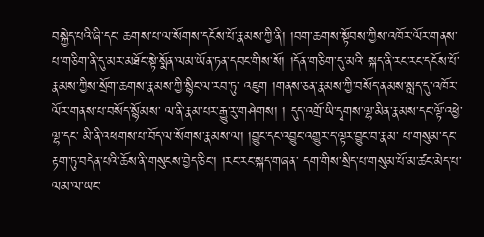བསྐྱེད་པའི་ཞི་དང་ ཆགས་པ་ལ་སོགས་དངོས་པོ་རྣམས་ཀྱི་ནི། །བག་ཆགས་སྟོབས་ཀྱིས་འཁོར་ལོར་གནས་ པ་གཅིག་ནི་དུ་མར་མཐོང་སྟེ་སྨོན་ལམ་ཡོན་ཏན་དབང་གིས་སོ། །དོན་གཅིག་དུ་མའི་ སྐད་ནི་རང་རང་དངོས་པོ་རྣམས་ཀྱིས་སྲོག་ཆགས་རྣམས་ཀྱི་སྙིང་ལ་རབ་ཏུ་ འཇུག །གནས་ཅན་རྣམས་ཀྱི་བསོད་ནམས་སླད་དུ་འཁོར་ལོར་གནས་པ་བསོད་སྙོམས་ ལ་ནི་རྣམ་པར་རྒྱུ་རུ་གཤེགས། ། དུད་འགྲོ་ཡི་དྭགས་ལྷ་མིན་རྣམས་དང་ལྟོ་འཕྱེ་ལྷ་དང་ མི་ནི་འཕགས་པ་བོད་ལ་སོགས་རྣམས་ལ། །བྱུང་དང་འབྱུང་འགྱུར་ད་ལྟར་བྱུང་བ་རྣམ་ པ་གསུམ་དང་རྟག་ཏུ་བདེན་པའི་ཆོས་ནི་གསུངས་བྱེད་ཅིང་། །རང་རང་སྐད་གཞན་ དག་གིས་སྲིད་པ་གསུམ་པོ་མ་ཚང་མེད་པ་ལམ་ལ་ཡང་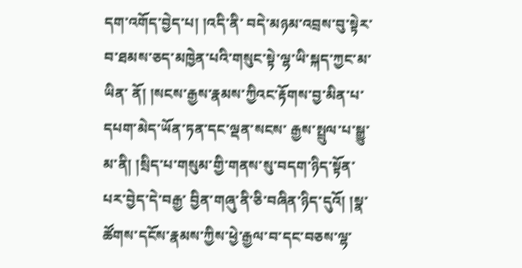དག་འགོད་བྱེད་པ། །འདི་ནི་ བདེ་མཉམ་འབྲས་བུ་སྟེར་བ་ཐམས་ཅད་མཁྱེན་པའི་གསུང་སྟེ་ལྷ་ཡི་སྐད་ཀྱང་མ་ཡིན་ ནོ། །སངས་རྒྱས་རྣམས་ཀྱིའང་རྟོགས་བྱ་མིན་པ་དཔག་མེད་ཡོན་ཏན་དང་ལྡན་སངས་ རྒྱས་སྤྲུལ་པ་སྒྱུ་མ་ནི། །སྲིད་པ་གསུམ་གྱི་གནས་སུ་བདག་ཉིད་སྟོན་པར་བྱེད་དེ་བརྒྱ་ བྱིན་གཞུ་ནི་ཅི་བཞིན་ཉིད་དུའོ། །སྣ་ཚོགས་དངོས་རྣམས་ཀྱིས་ཕྱེ་རྒྱལ་བ་དང་བཅས་ལྷ་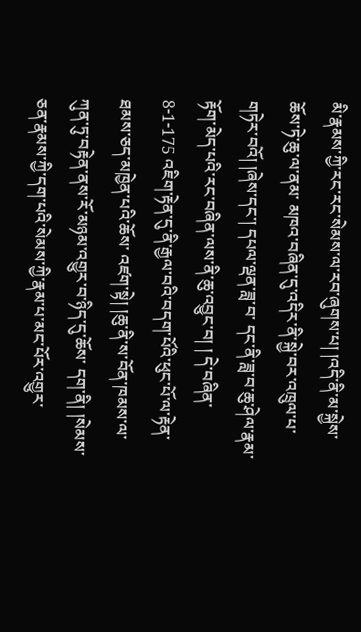མི་རྣམས་ཀྱི་རང་རང་སེམས་ལ་རབ་ཞུགས་པ། །འདི་ནི་མ་སྐྱེས་ཆོས་ཏེ་ཆུ་ལ་ནམ་ མཁའ་བཞིན་དུ་འདིར་ནི་སྐྱེ་བར་འཁྲུལ་པ་གཏེར་བའོ། །ཞེས་དང་། དཔལ་ལྡན་ཟླ་བ་ དང་ནི་ཟླ་བ་ཆུ་ཤེལ་རྣམ་རྟོག་མེད་པའི་རང་བཞིན་ལས་ནི་ཆུ་འབྱུང་བ། ། དེ་བཞིན་ 8-1-175 འཇིག་རྟེན་དུ་ནི་རྒྱལ་བའི་བདག་པོའི་ཕུང་པོ་ལ་རྟེན་ཐམས་ཅད་མཁྱེན་པའི་ཆོས་ འཛག་སྟེ། །ཆུ་ནི་ས་བོན་ཁམས་ལ་ཀུན་ཏུ་བརྟེན་ནས་རོ་མཉམ་འགྱུར་བ་ཉིད་དུ་ཆོས་ དག་ནི། །སེམས་ཅན་རྣམས་ཀྱི་དག་པའི་སེམས་ཀྱི་རྣམ་པ་མང་པོར་འགྱུར་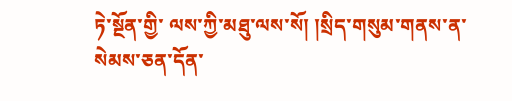ཏེ་སྔོན་གྱི་ ལས་ཀྱི་མཐུ་ལས་སོ། །སྲིད་གསུམ་གནས་ན་སེམས་ཅན་དོན་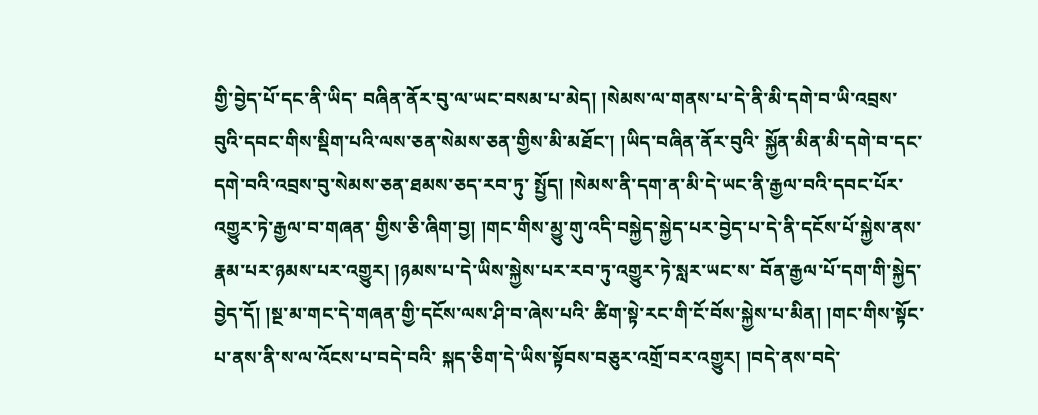གྱི་བྱེད་པོ་དང་ནི་ཡིད་ བཞིན་ནོར་བུ་ལ་ཡང་བསམ་པ་མེད། །སེམས་ལ་གནས་པ་དེ་ནི་མི་དགེ་བ་ཡི་འབྲས་ བུའི་དབང་གིས་སྡིག་པའི་ལས་ཅན་སེམས་ཅན་གྱིས་མི་མཐོང་། །ཡིད་བཞིན་ནོར་བུའི་ སྐྱོན་མིན་མི་དགེ་བ་དང་དགེ་བའི་འབྲས་བུ་སེམས་ཅན་ཐམས་ཅད་རབ་ཏུ་ སྤྱོད། །སེམས་ནི་དག་ན་མི་དེ་ཡང་ནི་རྒྱལ་བའི་དབང་པོར་འགྱུར་ཏེ་རྒྱལ་བ་གཞན་ གྱིས་ཅི་ཞིག་བྱ། །གང་གིས་མྱུ་གུ་འདི་བསྐྱེད་སྐྱེད་པར་བྱེད་པ་དེ་ནི་དངོས་པོ་སྐྱེས་ནས་ རྣམ་པར་ཉམས་པར་འགྱུར། །ཉམས་པ་དེ་ཡིས་སྐྱེས་པར་རབ་ཏུ་འགྱུར་ཏེ་སླར་ཡང་ས་ བོན་རྒྱལ་པོ་དག་གི་སྐྱེད་བྱེད་དོ། །སྔ་མ་གང་དེ་གཞན་གྱི་དངོས་ལས་ཤི་བ་ཞེས་པའི་ ཚིག་སྟེ་རང་གི་ངོ་བོས་སྐྱེས་པ་མིན། །གང་གིས་སྟོང་པ་ནས་ནི་ས་ལ་འོངས་པ་བདེ་བའི་ སྐད་ཅིག་དེ་ཡིས་སྟོབས་བཅུར་འགྲོ་བར་འགྱུར། །བདེ་ནས་བདེ་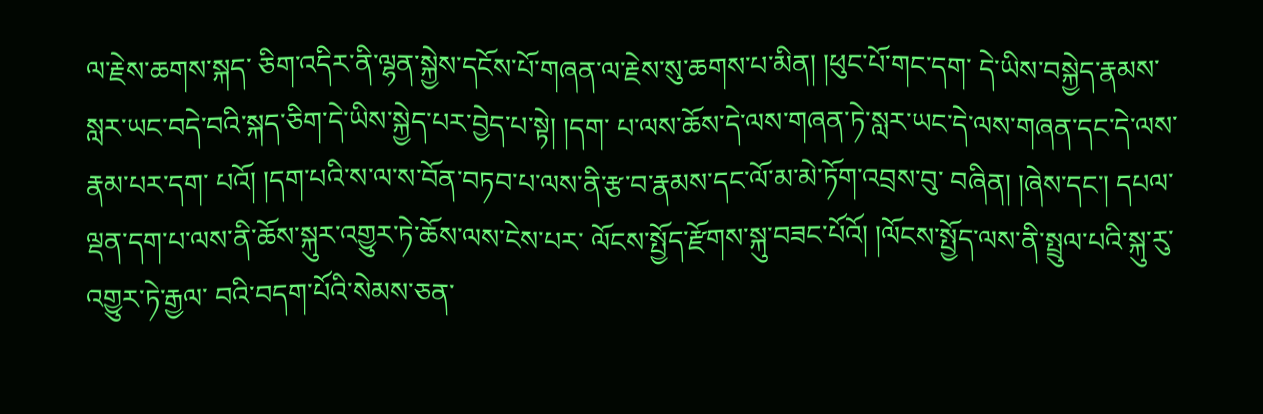ལ་རྗེས་ཆགས་སྐད་ ཅིག་འདིར་ནི་ལྷན་སྐྱེས་དངོས་པོ་གཞན་ལ་རྗེས་སུ་ཆགས་པ་མིན། །ཕུང་པོ་གང་དག་ དེ་ཡིས་བསྐྱེད་རྣམས་སླར་ཡང་བདེ་བའི་སྐད་ཅིག་དེ་ཡིས་སྐྱེད་པར་བྱེད་པ་སྟེ། །དག་ པ་ལས་ཆོས་དེ་ལས་གཞན་ཏེ་སླར་ཡང་དེ་ལས་གཞན་དང་དེ་ལས་རྣམ་པར་དག་ པའོ། །དག་པའི་ས་ལ་ས་བོན་བཏབ་པ་ལས་ནི་རྩ་བ་རྣམས་དང་ལོ་མ་མེ་ཏོག་འབྲས་བུ་ བཞིན། །ཞེས་དང་། དཔལ་ལྡན་དག་པ་ལས་ནི་ཆོས་སྐུར་འགྱུར་ཏེ་ཆོས་ལས་ངེས་པར་ ལོངས་སྤྱོད་རྫོགས་སྐུ་བཟང་པོའོ། །ལོངས་སྤྱོད་ལས་ནི་སྤྲུལ་པའི་སྐུ་རུ་འགྱུར་ཏེ་རྒྱལ་ བའི་བདག་པོའི་སེམས་ཅན་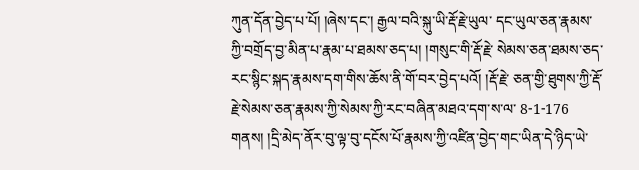ཀུན་དོན་བྱེད་པ་པོ། །ཞེས་དང་། རྒྱལ་བའི་སྐུ་ཡི་རྡོ་རྗེ་ཡུལ་ དང་ཡུལ་ཅན་རྣམས་ཀྱི་བགྲོད་བྱ་མིན་པ་རྣམ་པ་ཐམས་ཅད་པ། །གསུང་གི་རྡོ་རྗེ་ སེམས་ཅན་ཐམས་ཅད་རང་སྙིང་སྐད་རྣམས་དག་གིས་ཆོས་ནི་གོ་བར་བྱེད་པའོ། །རྡོ་རྗེ་ ཅན་གྱི་ཐུགས་ཀྱི་རྡོ་རྗེ་སེམས་ཅན་རྣམས་ཀྱི་སེམས་ཀྱི་རང་བཞིན་མཐའ་དག་ས་ལ་ 8-1-176 གནས། །དྲི་མེད་ནོར་བུ་ལྟ་བུ་དངོས་པོ་རྣམས་ཀྱི་འཛིན་བྱེད་གང་ཡིན་དེ་ཉིད་ཡེ་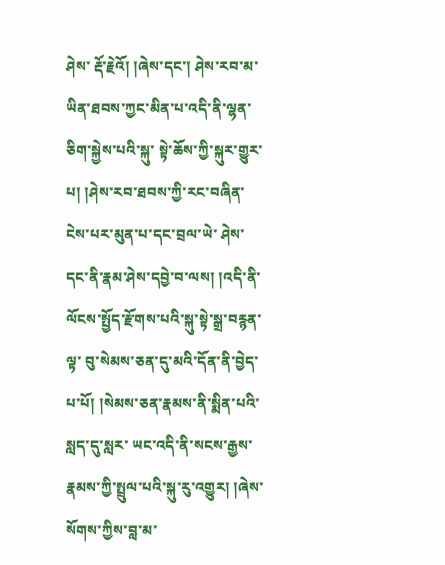ཤེས་ རྡོ་རྗེའོ། །ཞེས་དང་། ཤེས་རབ་མ་ཡིན་ཐབས་ཀྱང་མིན་པ་འདི་ནི་ལྷན་ཅིག་སྐྱེས་པའི་སྐུ་ སྟེ་ཆོས་ཀྱི་སྐུར་གྱུར་པ། །ཤེས་རབ་ཐབས་ཀྱི་རང་བཞིན་ངེས་པར་མུན་པ་དང་བྲལ་ཡེ་ ཤེས་དང་ནི་རྣམ་ཤེས་དབྱེ་བ་ལས། །འདི་ནི་ལོངས་སྤྱོད་རྫོགས་པའི་སྐུ་སྟེ་སྒྲ་བརྙན་ལྟ་ བུ་སེམས་ཅན་དུ་མའི་དོན་ནི་བྱེད་པ་པོ། །སེམས་ཅན་རྣམས་ནི་སྨིན་པའི་སླད་དུ་སླར་ ཡང་འདི་ནི་སངས་རྒྱས་རྣམས་ཀྱི་སྤྲུལ་པའི་སྐུ་རུ་འགྱུར། །ཞེས་སོགས་ཀྱིས་བླ་མ་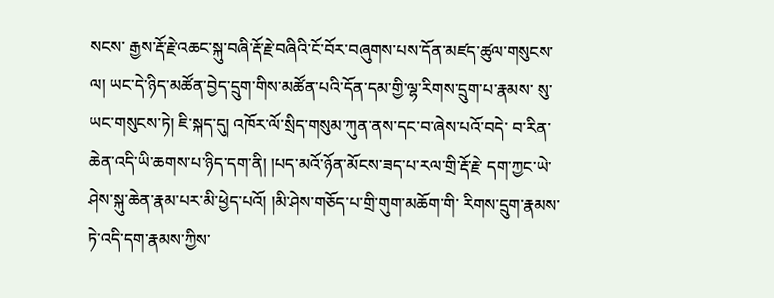སངས་ རྒྱས་རྡོ་རྗེ་འཆང་སྐུ་བཞི་རྡོ་རྗེ་བཞིའི་ངོ་བོར་བཞུགས་པས་དོན་མཛད་ཚུལ་གསུངས་ ལ། ཡང་དེ་ཉིད་མཚོན་བྱེད་དྲུག་གིས་མཚོན་པའི་དོན་དམ་གྱི་ལྷ་རིགས་དྲུག་པ་རྣམས་ སུ་ཡང་གསུངས་ཏེ། ཇི་སྐད་དུ། འཁོར་ལོ་སྲིད་གསུམ་ཀུན་ནས་དང་བ་ཞེས་པའོ་བདེ་ བ་རིན་ཆེན་འདི་ཡི་ཆགས་པ་ཉིད་དག་ནི། །པད་མའོ་ཉོན་མོངས་ཟད་པ་རལ་གྲི་རྡོ་རྗེ་ དག་ཀྱང་ཡེ་ཤེས་སྐུ་ཆེན་རྣམ་པར་མི་ཕྱེད་པའོ། །མི་ཤེས་གཅོད་པ་གྲི་གུག་མཆོག་གི་ རིགས་དྲུག་རྣམས་ཏེ་འདི་དག་རྣམས་ཀྱིས་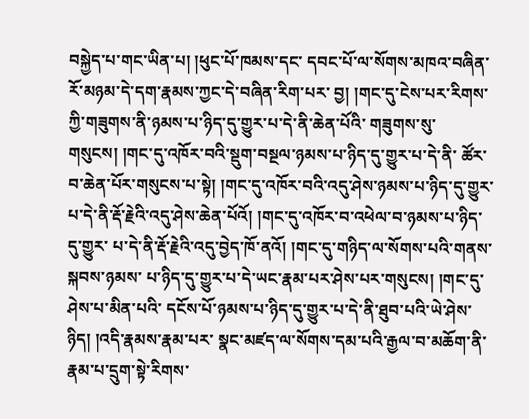བསྐྱེད་པ་གང་ཡིན་པ། །ཕུང་པོ་ཁམས་དང་ དབང་པོ་ལ་སོགས་མཁའ་བཞིན་རོ་མཉམ་དེ་དག་རྣམས་ཀྱང་དེ་བཞིན་རིག་པར་ བྱ། །གང་དུ་ངེས་པར་རིགས་ཀྱི་གཟུགས་ནི་ཉམས་པ་ཉིད་དུ་གྱུར་པ་དེ་ནི་ཆེན་པོའི་ གཟུགས་སུ་གསུངས། །གང་དུ་འཁོར་བའི་སྡུག་བསྔལ་ཉམས་པ་ཉིད་དུ་གྱུར་པ་དེ་ནི་ ཚོར་བ་ཆེན་པོར་གསུངས་པ་སྟེ། །གང་དུ་འཁོར་བའི་འདུ་ཤེས་ཉམས་པ་ཉིད་དུ་གྱུར་ པ་དེ་ནི་རྡོ་རྗེའི་འདུ་ཤེས་ཆེན་པོའོ། །གང་དུ་འཁོར་བ་འཕེལ་བ་ཉམས་པ་ཉིད་དུ་གྱུར་ པ་དེ་ནི་རྡོ་རྗེའི་འདུ་བྱེད་ཁོ་ནའོ། །གང་དུ་གཉིད་ལ་སོགས་པའི་གནས་སྐབས་ཉམས་ པ་ཉིད་དུ་གྱུར་པ་དེ་ཡང་རྣམ་པར་ཤེས་པར་གསུངས། །གང་དུ་ཤེས་པ་མིན་པའི་ དངོས་པོ་ཉམས་པ་ཉིད་དུ་གྱུར་པ་དེ་ནི་ཐུབ་པའི་ཡེ་ཤེས་ཉིད། །འདི་རྣམས་རྣམ་པར་ སྣང་མཛད་ལ་སོགས་དམ་པའི་རྒྱལ་བ་མཆོག་ནི་རྣམ་པ་དྲུག་སྟེ་རིགས་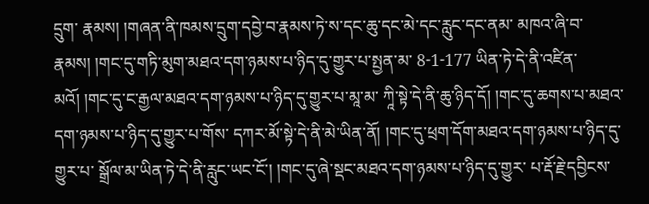དྲུག་ རྣམས། །གཞན་ནི་ཁམས་དྲུག་དབྱེ་བ་རྣམས་ཏེ་ས་དང་ཆུ་དང་མེ་དང་རླུང་དང་ནམ་ མཁའ་ཞི་བ་རྣམས། །གང་དུ་གཏི་མུག་མཐའ་དག་ཉམས་པ་ཉིད་དུ་གྱུར་པ་སྤྱན་མ་ 8-1-177 ཡིན་ཏེ་དེ་ནི་འཛིན་མའོ། །གང་དུ་ང་རྒྱལ་མཐའ་དག་ཉམས་པ་ཉིད་དུ་གྱུར་པ་མཱ་མ་ ཀཱི་སྟེ་དེ་ནི་ཆུ་ཉིད་དོ། །གང་དུ་ཆགས་པ་མཐའ་དག་ཉམས་པ་ཉིད་དུ་གྱུར་པ་གོས་ དཀར་མོ་སྟེ་དེ་ནི་མེ་ཡིན་ནོ། །གང་དུ་ཕྲག་དོག་མཐའ་དག་ཉམས་པ་ཉིད་དུ་གྱུར་པ་ སྒྲོལ་མ་ཡིན་ཏེ་དེ་ནི་རླུང་ཡང་ངོ་། །གང་དུ་ཞེ་སྡང་མཐའ་དག་ཉམས་པ་ཉིད་དུ་གྱུར་ པ་རྡོ་རྗེ་དབྱིངས་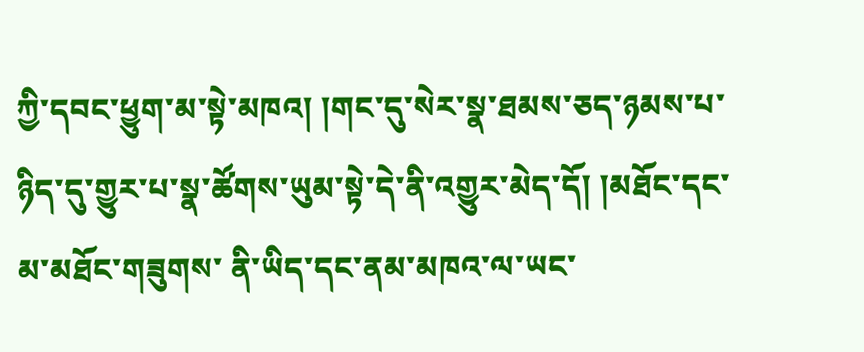ཀྱི་དབང་ཕྱུག་མ་སྟེ་མཁའ། །གང་དུ་སེར་སྣ་ཐམས་ཅད་ཉམས་པ་ ཉིད་དུ་གྱུར་པ་སྣ་ཚོགས་ཡུམ་སྟེ་དེ་ནི་འགྱུར་མེད་དོ། །མཐོང་དང་མ་མཐོང་གཟུགས་ ནི་ཡིད་དང་ནམ་མཁའ་ལ་ཡང་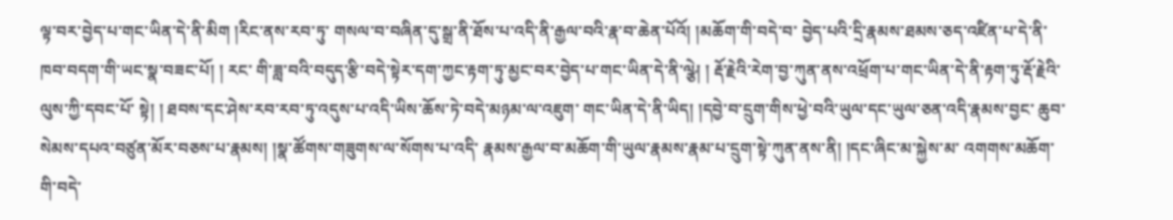ལྟ་བར་བྱེད་པ་གང་ཡིན་དེ་ནི་མིག །རིང་ནས་རབ་ཏུ་ གསལ་བ་བཞིན་དུ་སྒྲ་ནི་ཐོས་པ་འདི་ནི་རྒྱལ་བའི་རྣ་བ་ཆེན་པོའོ། །མཆོག་གི་བདེ་བ་ བྱེད་པའི་དྲི་རྣམས་ཐམས་ཅད་འཛིན་པ་དེ་ནི་ཁབ་བདག་གི་ཡང་སྣ་བཟང་པོ། ། རང་ གི་ཟླ་བའི་བདུད་རྩི་བདེ་སྟེར་དག་ཀྱང་རྟག་ཏུ་མྱང་བར་བྱེད་པ་གང་ཡིན་དེ་ནི་ལྩེ། ། རྡོ་རྗེའི་རེག་བྱ་ཀུན་ནས་འཕྲོག་པ་གང་ཡིན་དེ་ནི་རྟག་ཏུ་རྡོ་རྗེའི་ལུས་ཀྱི་དབང་པོ་ སྟེ། ། ཐབས་དང་ཤེས་རབ་རབ་ཏུ་འདུས་པ་འདི་ཡིས་ཆོས་ཏེ་བདེ་མཉམ་ལ་འཇུག་ གང་ཡིན་དེ་ནི་ཡིད། །དབྱེ་བ་དྲུག་གིས་ཕྱེ་བའི་ཡུལ་དང་ཡུལ་ཅན་འདི་རྣམས་བྱང་ ཆུབ་སེམས་དཔའ་བཙུན་མོར་བཅས་པ་རྣམས། །སྣ་ཚོགས་གཟུགས་ལ་སོགས་པ་འདི་ རྣམས་རྒྱལ་བ་མཆོག་གི་ཡུལ་རྣམས་རྣམ་པ་དྲུག་སྟེ་ཀུན་ནས་ནི། །དང་ཞིང་མ་སྐྱེས་མ་ འགགས་མཆོག་གི་བདེ་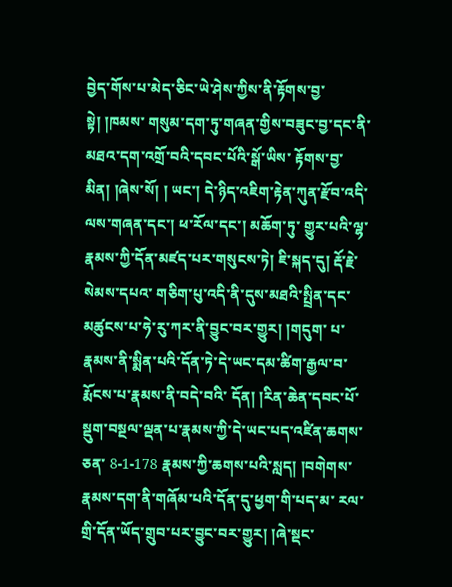བྱེད་གོས་པ་མེད་ཅིང་ཡེ་ཤེས་ཀྱིས་ནི་རྟོགས་བྱ་སྟེ། །ཁམས་ གསུམ་དག་ཏུ་གཞན་གྱིས་བཟུང་བྱ་དང་ནི་མཐའ་དག་འགྲོ་བའི་དབང་པོའི་སྒོ་ཡིས་ རྟོགས་བྱ་མིན། །ཞེས་སོ། ། ཡང་། དེ་ཉིད་འཇིག་རྟེན་ཀུན་རྫོབ་འདི་ལས་གཞན་དང་། ཕ་རོལ་དང་། མཆོག་ཏུ་ གྱུར་པའི་ལྷ་རྣམས་ཀྱི་དོན་མཛད་པར་གསུངས་ཏེ། ཇི་སྐད་དུ། རྡོ་རྗེ་སེམས་དཔའ་ གཅིག་པུ་འདི་ནི་དུས་མཐའི་སྤྲིན་དང་མཚུངས་པ་ཧེ་རུ་ཀར་ནི་བྱུང་བར་གྱུར། །གདུག་ པ་རྣམས་ནི་སྨིན་པའི་དོན་ཏེ་དེ་ཡང་དམ་ཚིག་རྒྱལ་བ་རྨོངས་པ་རྣམས་ནི་བདེ་བའི་ དོན། །རིན་ཆེན་དབང་པོ་སྡུག་བསྔལ་ལྡན་པ་རྣམས་ཀྱི་དེ་ཡང་པད་འཛིན་ཆགས་ཅན་ 8-1-178 རྣམས་ཀྱི་ཆགས་པའི་སླད། །བགེགས་རྣམས་དག་ནི་གཞོམ་པའི་དོན་དུ་ཕྱག་གི་པད་མ་ རལ་གྲི་དོན་ཡོད་གྲུབ་པར་བྱུང་བར་གྱུར། །ཞེ་སྡང་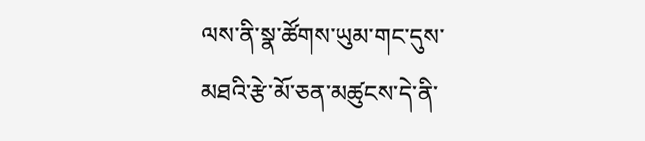ལས་ནི་སྣ་ཚོགས་ཡུམ་གང་དུས་ མཐའི་རྩེ་མོ་ཅན་མཚུངས་དེ་ནི་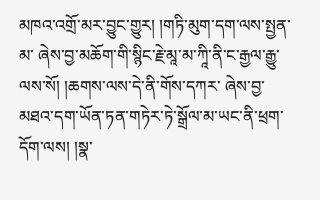མཁའ་འགྲོ་མར་བྱུང་གྱུར། །གཏི་མུག་དག་ལས་སྤྱན་མ་ ཞེས་བྱ་མཆོག་གི་སྙིང་རྗེ་མཱ་མ་ཀཱི་ནི་ང་རྒྱལ་རྒྱུ་ལས་སོ། །ཆགས་ལས་དེ་ནི་གོས་དཀར་ ཞེས་བྱ་མཐའ་དག་ཡོན་ཏན་གཏེར་ཏེ་སྒྲོལ་མ་ཡང་ནི་ཕྲག་དོག་ལས། །སྣ་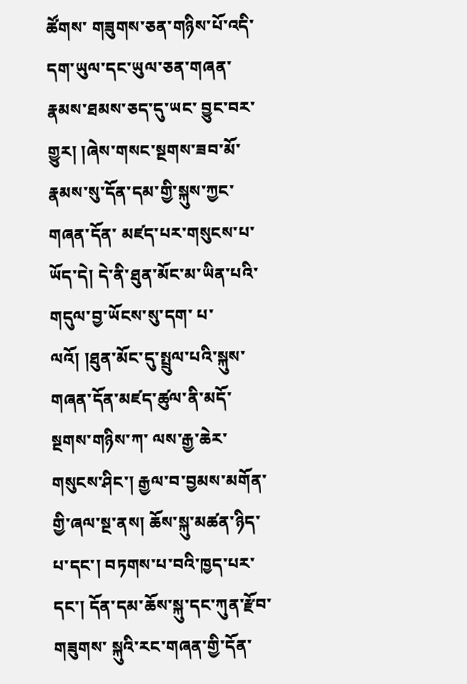ཚོགས་ གཟུགས་ཅན་གཉིས་པོ་འདི་དག་ཡུལ་དང་ཡུལ་ཅན་གཞན་རྣམས་ཐམས་ཅད་དུ་ཡང་ བྱུང་བར་གྱུར། །ཞེས་གསང་སྔགས་ཟབ་མོ་རྣམས་སུ་དོན་དམ་གྱི་སྐུས་ཀྱང་གཞན་དོན་ མཛད་པར་གསུངས་པ་ཡོད་དེ། དེ་ནི་ཐུན་མོང་མ་ཡིན་པའི་གདུལ་བྱ་ཡོངས་སུ་དག་ པ་ལའོ། །ཐུན་མོང་དུ་སྤྲུལ་པའི་སྐུས་གཞན་དོན་མཛད་ཚུལ་ནི་མདོ་སྔགས་གཉིས་ཀ་ ལས་རྒྱ་ཆེར་གསུངས་ཤིང་། རྒྱལ་བ་བྱམས་མགོན་གྱི་ཞལ་སྔ་ནས། ཆོས་སྐུ་མཚན་ཉིད་ པ་དང་། བཏགས་པ་བའི་ཁྱད་པར་དང་། དོན་དམ་ཆོས་སྐུ་དང་ཀུན་རྫོབ་གཟུགས་ སྐུའི་རང་གཞན་གྱི་དོན་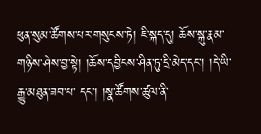ཕུན་སུམ་ཚོགས་པར་གསུངས་ཏེ། ཇི་སྐད་དུ། ཆོས་སྐུ་རྣམ་ གཉིས་ཤེས་བྱ་སྟེ། །ཆོས་དབྱིངས་ཤིན་ཏུ་དྲི་མེད་དང་། །དེ་ཡི་རྒྱུ་མཐུན་ཟབ་པ་ དང་། །སྣ་ཚོགས་ཚུལ་ནི་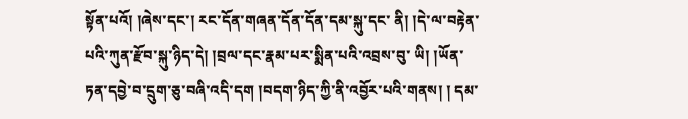སྟོན་པའོ། །ཞེས་དང་། རང་དོན་གཞན་དོན་དོན་དམ་སྐུ་དང་ ནི། །དེ་ལ་བརྟེན་པའི་ཀུན་རྫོབ་སྐུ་ཉིད་དེ། །བྲལ་དང་རྣམ་པར་སྨིན་པའི་འབྲས་བུ་ ཡི། །ཡོན་ཏན་དབྱེ་བ་དྲུག་ཅུ་བཞི་འདི་དག །བདག་ཉིད་ཀྱི་ནི་འབྱོར་པའི་གནས། ། དམ་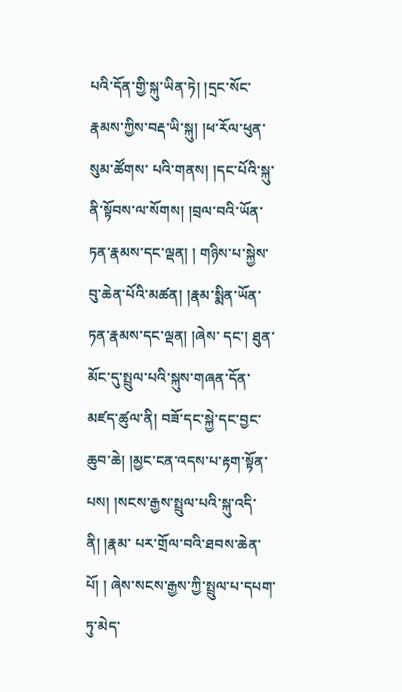པའི་དོན་གྱི་སྐུ་ཡིན་ཏེ། །དྲང་སོང་རྣམས་ཀྱིས་བརྡ་ཡི་སྐུ། །ཕ་རོལ་ཕུན་སུམ་ཚོགས་ པའི་གནས། །དང་པོའི་སྐུ་ནི་སྟོབས་ལ་སོགས། །བྲལ་བའི་ཡོན་ཏན་རྣམས་དང་ལྡན། ། གཉིས་པ་སྐྱེས་བུ་ཆེན་པོའི་མཚན། །རྣམ་སྨིན་ཡོན་ཏན་རྣམས་དང་ལྡན། །ཞེས་ དང་། ཐུན་མོང་དུ་སྤྲུལ་པའི་སྐུས་གཞན་དོན་མཛད་ཚུལ་ནི། བཟོ་དང་སྐྱེ་དང་བྱང་ ཆུབ་ཆེ། །མྱང་ངན་འདས་པ་རྟག་སྟོན་པས། །སངས་རྒྱས་སྤྲུལ་པའི་སྐུ་འདི་ནི། །རྣམ་ པར་གྲོལ་བའི་ཐབས་ཆེན་པོ། ། ཞེས་སངས་རྒྱས་ཀྱི་སྤྲུལ་པ་དཔག་ཏུ་མེད་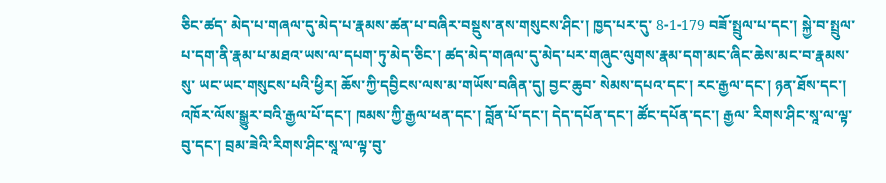ཅིང་ཚད་ མེད་པ་གཞལ་དུ་མེད་པ་རྣམས་ཚན་པ་བཞིར་བསྡུས་ནས་གསུངས་ཤིང་། ཁྱད་པར་དུ་ 8-1-179 བཟོ་སྤྲུལ་པ་དང་། སྐྱེ་བ་སྤྲུལ་པ་དག་ནི་རྣམ་པ་མཐའ་ཡས་ལ་དཔག་ཏུ་མེད་ཅིང་། ཚད་མེད་གཞལ་དུ་མེད་པར་གཞུང་ལུགས་རྣམ་དག་མང་ཞིང་ཆེས་མང་བ་རྣམས་སུ་ ཡང་ཡང་གསུངས་པའི་ཕྱིར། ཆོས་ཀྱི་དབྱིངས་ལས་མ་གཡོས་བཞིན་དུ། བྱང་ཆུབ་ སེམས་དཔའ་དང་། རང་རྒྱལ་དང་། ཉན་ཐོས་དང་། འཁོར་ལོས་སྒྱུར་བའི་རྒྱལ་པོ་དང་། ཁམས་ཀྱི་རྒྱལ་ཕན་དང་། བློན་པོ་དང་། དེད་དཔོན་དང་། ཚོང་དཔོན་དང་། རྒྱལ་ རིགས་ཤིང་སཱ་ལ་ལྟ་བུ་དང་། བྲམ་ཟེའི་རིགས་ཤིང་སཱ་ལ་ལྟ་བུ་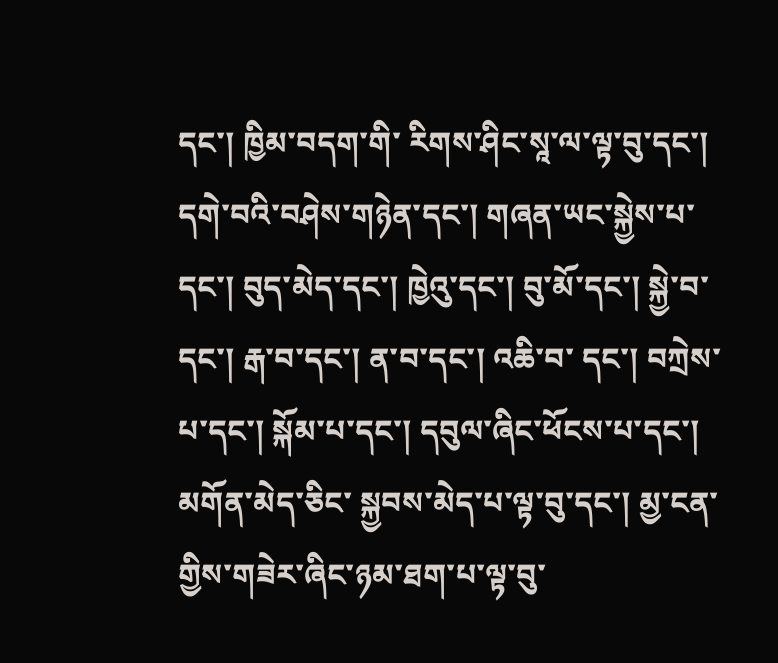དང་། ཁྱིམ་བདག་གི་ རིགས་ཤིང་སཱ་ལ་ལྟ་བུ་དང་། དགེ་བའི་བཤེས་གཉེན་དང་། གཞན་ཡང་སྐྱེས་པ་དང་། བུད་མེད་དང་། ཁྱེའུ་དང་། བུ་མོ་དང་། སྐྱེ་བ་དང་། རྒ་བ་དང་། ན་བ་དང་། འཆི་བ་ དང་། བཀྲེས་པ་དང་། སྐོམ་པ་དང་། དབུལ་ཞིང་ཕོངས་པ་དང་། མགོན་མེད་ཅིང་ སྐྱབས་མེད་པ་ལྟ་བུ་དང་། མྱ་ངན་གྱིས་གཟེར་ཞིང་ཉམ་ཐག་པ་ལྟ་བུ་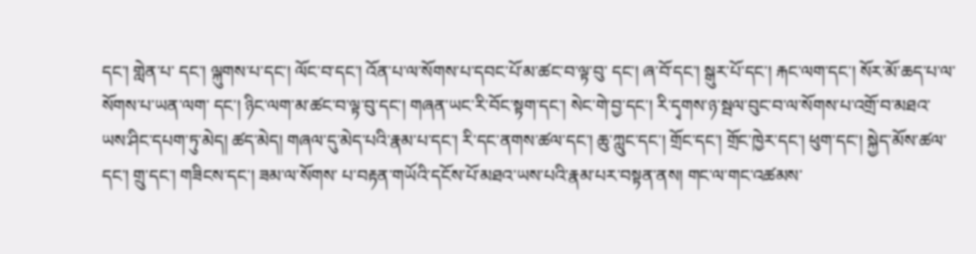དང་། གླེན་པ་ དང་། ལྐུགས་པ་དང་། ལོང་བ་དང་། འོན་པ་ལ་སོགས་པ་དབང་པོ་མ་ཚང་བ་ལྟ་བུ་ དང་། ཞ་བོ་དང་། སྒུར་པོ་དང་། རྐང་ལག་དང་། སོར་མོ་ཆད་པ་ལ་སོགས་པ་ཡན་ལག་ དང་། ཉིང་ལག་མ་ཚང་བ་ལྟ་བུ་དང་། གཞན་ཡང་རི་བོང་སྟག་དང་། སེང་གེ་བྱ་དང་། རི་དྭགས་ཉ་སྦལ་བུང་བ་ལ་སོགས་པ་འགྲོ་བ་མཐའ་ཡས་ཤིང་དཔག་ཏུ་མེད། ཚད་མེད། གཞལ་དུ་མེད་པའི་རྣམ་པ་དང་། རི་དང་ནགས་ཚལ་དང་། ཆུ་ཀླུང་དང་། གྲོང་དང་། གྲོང་ཁྱེར་དང་། ཕུག་དང་། སྐྱེད་མོས་ཚལ་དང་། གྲུ་དང་། གཟིངས་དང་། ཟམ་ལ་སོགས་ པ་བརྟན་གཡོའི་དངོས་པོ་མཐའ་ཡས་པའི་རྣམ་པར་བསྟན་ནས། གང་ལ་གང་འཚམས་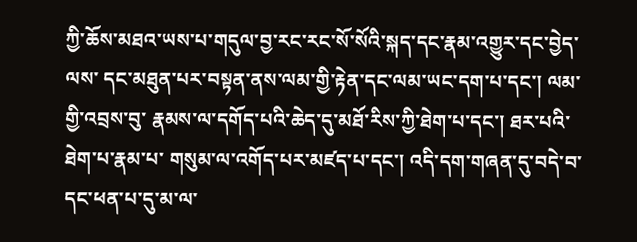ཀྱི་ཆོས་མཐའ་ཡས་པ་གདུལ་བྱ་རང་རང་སོ་སོའི་སྐད་དང་རྣམ་འགྱུར་དང་བྱེད་ལས་ དང་མཐུན་པར་བསྟན་ནས་ལམ་གྱི་རྟེན་དང་ལམ་ཡང་དག་པ་དང་། ལམ་གྱི་འབྲས་བུ་ རྣམས་ལ་དགོད་པའི་ཆེད་དུ་མཐོ་རིས་ཀྱི་ཐེག་པ་དང་། ཐར་པའི་ཐེག་པ་རྣམ་པ་ གསུམ་ལ་འགོད་པར་མཛད་པ་དང་། འདི་དག་གཞན་དུ་བདེ་བ་དང་ཕན་པ་དུ་མ་ལ་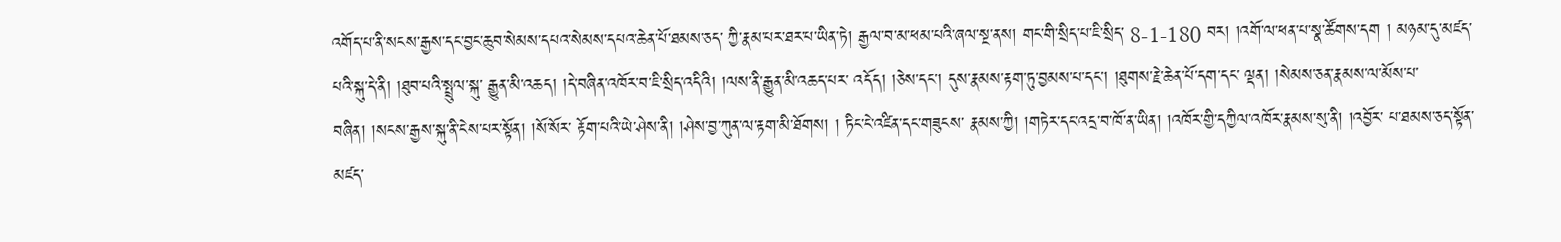འགོད་པ་ནི་སངས་རྒྱས་དང་བྱང་ཆུབ་སེམས་དཔའ་སེམས་དཔའ་ཆེན་པོ་ཐམས་ཅད་ ཀྱི་རྣམ་པར་ཐར་པ་ཡིན་ཏེ། རྒྱལ་བ་མ་ཕམ་པའི་ཞལ་སྔ་ནས། གང་གི་སྲིད་པ་ཇི་སྲིད་ 8-1-180 བར། །འགོ་ལ་ཕན་པ་སྣ་ཚོགས་དག ། མཉམ་དུ་མཛད་པའི་སྐུ་དེ་ནི། །ཐུབ་པའི་སྤྲུལ་སྐུ་ རྒྱུན་མི་འཆད། །དེ་བཞིན་འཁོར་བ་ཇི་སྲིད་འདིའི། །ལས་ནི་རྒྱུན་མི་འཆད་པར་ འདོད། །ཅེས་དང་། དུས་རྣམས་རྟག་ཏུ་བྱམས་པ་དང་། །ཐུགས་རྗེ་ཆེན་པོ་དག་དང་ ལྡན། །སེམས་ཅན་རྣམས་ལ་མོས་པ་བཞིན། །སངས་རྒྱས་སྐུ་ནི་ངེས་པར་སྟོན། །སོ་སོར་ རྟོག་པའི་ཡེ་ཤེས་ནི། །ཤེས་བྱ་ཀུན་ལ་རྟག་མི་ཐོགས། ། ཏིང་ངེ་འཛིན་དང་གཟུངས་ རྣམས་ཀྱི། །གཏེར་དང་འདྲ་བ་ཁོ་ན་ཡིན། །འཁོར་གྱི་དཀྱིལ་འཁོར་རྣམས་སུ་ནི། །འབྱོར་ པ་ཐམས་ཅད་སྟོན་མཛད་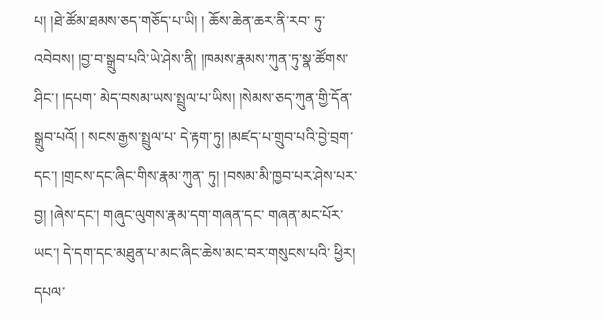པ། །ཐེ་ཚོམ་ཐམས་ཅད་གཅོད་པ་ཡི། ། ཆོས་ཆེན་ཆར་ནི་རབ་ ཏུ་འབེབས། །བྱ་བ་སྒྲུབ་པའི་ཡེ་ཤེས་ནི། །ཁམས་རྣམས་ཀུན་ཏུ་སྣ་ཚོགས་ཤིང་། །དཔག་ མེད་བསམ་ཡས་སྤྲུལ་པ་ཡིས། །སེམས་ཅད་ཀུན་གྱི་དོན་སྒྲུབ་པའོ། ། སངས་རྒྱས་སྤྲུལ་པ་ དེ་རྟག་ཏུ། །མཛད་པ་གྲུབ་པའི་བྱེ་བྲག་དང་། །གྲངས་དང་ཞིང་གིས་རྣམ་ཀུན་ ཏུ། །བསམ་མི་ཁྱབ་པར་ཤེས་པར་བྱ། །ཞེས་དང་། གཞུང་ལུགས་རྣམ་དག་གཞན་དང་ གཞན་མང་པོར་ཡང་། དེ་དག་དང་མཐུན་པ་མང་ཞིང་ཆེས་མང་བར་གསུངས་པའི་ ཕྱིར། དཔལ་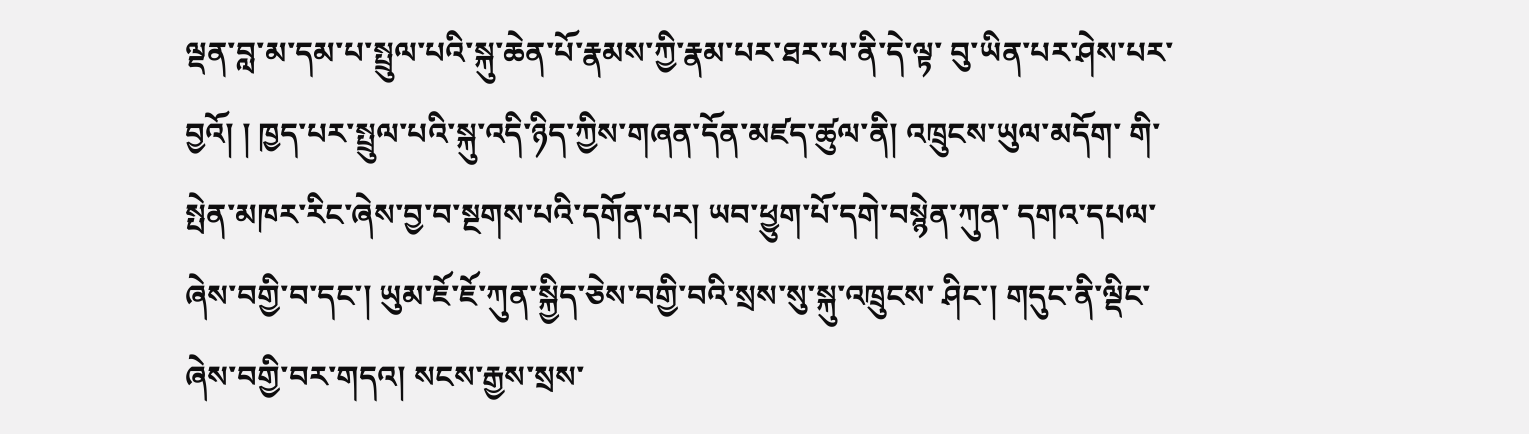ལྡན་བླ་མ་དམ་པ་སྤྲུལ་པའི་སྐུ་ཆེན་པོ་རྣམས་ཀྱི་རྣམ་པར་ཐར་པ་ནི་དེ་ལྟ་ བུ་ཡིན་པར་ཤེས་པར་བྱའོ། ། ཁྱད་པར་སྤྲུལ་པའི་སྐུ་འདི་ཉིད་ཀྱིས་གཞན་དོན་མཛད་ཚུལ་ནི། འཁྲུངས་ཡུལ་མདོག་ གི་སྤེན་མཁར་རིང་ཞེས་བྱ་བ་སྔགས་པའི་དགོན་པར། ཡབ་ཕྱུག་པོ་དགེ་བསྙེན་ཀུན་ དགའ་དཔལ་ཞེས་བགྱི་བ་དང་། ཡུམ་ཇོ་ཇོ་ཀུན་སྐྱིད་ཅེས་བགྱི་བའི་སྲས་སུ་སྐུ་འཁྲུངས་ ཤིང་། གདུང་ནི་ལྡིང་ཞེས་བགྱི་བར་གདའ། སངས་རྒྱས་སྲས་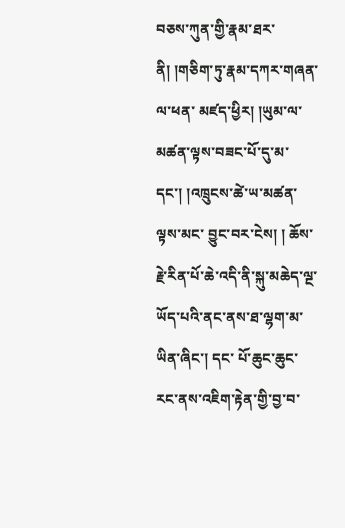བཅས་ཀུན་གྱི་རྣམ་ཐར་ནི། །གཅིག་ཏུ་རྣམ་དཀར་གཞན་ལ་ཕན་ མཛད་ཕྱིར། །ཡུམ་ལ་མཚན་ལྟས་བཟང་པོ་དུ་མ་དང་། །འཁྲུངས་ཚེ་ཡ་མཚན་ལྟས་མང་ བྱུང་བར་ངེས། ། ཆོས་རྗེ་རིན་པོ་ཆེ་འདི་ནི་སྐུ་མཆེད་ལྔ་ཡོད་པའི་ནང་ནས་ཐ་ལྷག་མ་ཡིན་ཞིང་། དང་ པོ་ཆུང་ཆུང་རང་ནས་འཇིག་རྟེན་གྱི་བྱ་བ་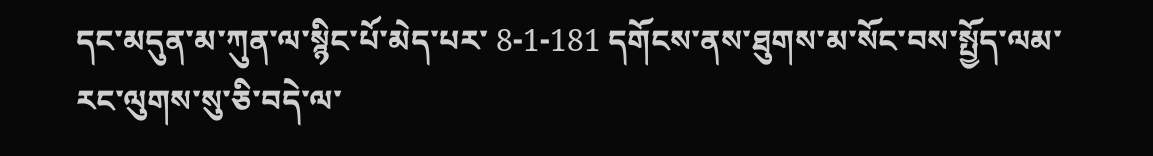དང་མདུན་མ་ཀུན་ལ་སྙིང་པོ་མེད་པར་ 8-1-181 དགོངས་ནས་ཐུགས་མ་སོང་བས་སྤྱོད་ལམ་རང་ལུགས་སུ་ཅི་བདེ་ལ་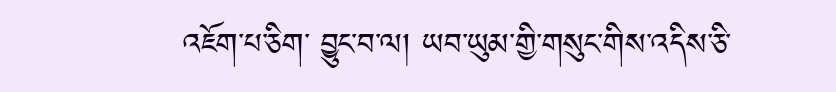འཇོག་པ་ཅིག་ བྱུང་བ་ལ། ཡབ་ཡུམ་གྱི་གསུང་གིས་འདིས་ཅི་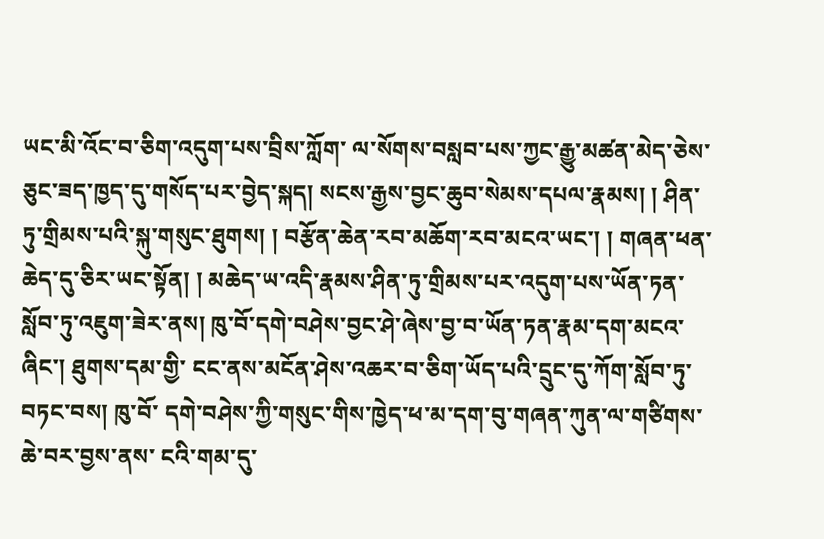ཡང་མི་འོང་བ་ཅིག་འདུག་པས་བྲིས་ཀློག་ ལ་སོགས་བསླབ་པས་ཀྱང་རྒྱུ་མཚན་མེད་ཅེས་ཅུང་ཟད་ཁྱད་དུ་གསོད་པར་བྱེད་སྐད། སངས་རྒྱས་བྱང་ཆུབ་སེམས་དཔལ་རྣམས། ། ཤིན་ཏུ་གྲིམས་པའི་སྐུ་གསུང་ཐུགས། ། བརྩོན་ཆེན་རབ་མཆོག་རབ་མངའ་ཡང་། ། གཞན་ཕན་ཆེད་དུ་ཅིར་ཡང་སྟོན། ། མཆེད་ཡ་འདི་རྣམས་ཤིན་ཏུ་གྲིམས་པར་འདུག་པས་ཡོན་ཏན་སློབ་ཏུ་འཇུག་ཟེར་ནས། ཁུ་བོ་དགེ་བཤེས་བྱང་ཤེ་ཞེས་བྱ་བ་ཡོན་ཏན་རྣམ་དག་མངའ་ཞིང་། ཐུགས་དམ་གྱི་ ངང་ནས་མངོན་ཤེས་འཆར་བ་ཅིག་ཡོད་པའི་དྲུང་དུ་ཀོག་སློབ་ཏུ་བཏང་བས། ཁུ་བོ་ དགེ་བཤེས་ཀྱི་གསུང་གིས་ཁྱེད་ཕ་མ་དག་བུ་གཞན་ཀུན་ལ་གཙིགས་ཆེ་བར་བྱས་ནས་ ངའི་གམ་དུ་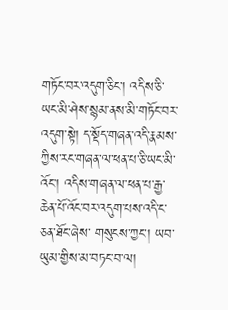གཏོང་བར་འདུག་ཅིང་། འདིས་ཅི་ཡང་མི་ཤེས་སྙམ་ནས་མི་གཏོང་བར་ འདུག་སྟེ། ད་སྡོད་གཞན་འདི་རྣམས་ཀྱིས་རང་གཞན་ལ་ཕན་པ་ཅི་ཡང་མི་འོང་། འདིས་གཞན་ལ་ཕན་པ་རྒྱ་ཆེན་པོ་འོང་བར་འདུག་པས་འདི་ང་ཅན་ཐོང་ཞེས་ གསུངས་ཀྱང་། ཡབ་ཡུམ་གྱིས་མ་བཏང་བ་ལ།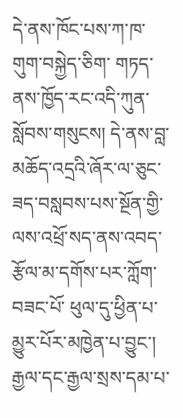དེ་ནས་ཁོང་པས་ཀ་ཁ་གུག་བསྐྱེད་ཅིག་ གཏད་ནས་ཁྱོད་རང་འདི་ཀུན་སློབས་གསུངས། དེ་ནས་བླ་མཆོད་འདྲའི་ཞོར་ལ་ཅུང་ ཟད་བསླབས་པས་སྔོན་གྱི་ལས་འཕྲོ་སད་ནས་འབད་རྩོལ་མ་དགོས་པར་ཀློག་བཟང་པོ་ ཕུལ་དུ་ཕྱིན་པ་མྱུར་པོར་མཁྱེན་པ་བྱུང་། རྒྱལ་དང་རྒྱལ་སྲས་དམ་པ་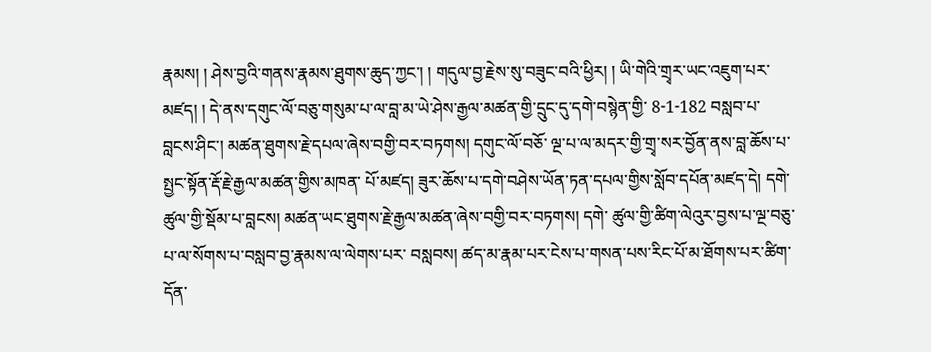རྣམས། ། ཤེས་བྱའི་གནས་རྣམས་ཐུགས་ཆུད་ཀྱང་། ། གདུལ་བྱ་རྗེས་སུ་བཟུང་བའི་ཕྱིར། ། ཡི་གེའི་གྲྭར་ཡང་འཇུག་པར་མཛད། ། དེ་ནས་དགུང་ལོ་བཅུ་གསུམ་པ་ལ་བླ་མ་ཡེ་ཤེས་རྒྱལ་མཚན་གྱི་དྲུང་དུ་དགེ་བསྙེན་གྱི་ 8-1-182 བསླབ་པ་བླངས་ཤིང་། མཚན་ཐུགས་རྗེ་དཔལ་ཞེས་བགྱི་བར་བཏགས། དགུང་ལོ་བཅོ་ ལྔ་པ་ལ་མདར་གྱི་གྲྭ་སར་བྱོན་ནས་བླ་ཆོས་པ་སྤྱང་སྟོན་རྡོ་རྗེ་རྒྱལ་མཚན་གྱིས་མཁན་ པོ་མཛད། ཟུར་ཆོས་པ་དགེ་བཤེས་ཡོན་ཏན་དཔལ་གྱིས་སློབ་དཔོན་མཛད་དེ། དགེ་ ཚུལ་གྱི་སྡོམ་པ་བླངས། མཚན་ཡང་ཐུགས་རྗེ་རྒྱལ་མཚན་ཞེས་བགྱི་བར་བཏགས། དགེ་ ཚུལ་གྱི་ཚིག་ལེའུར་བྱས་པ་ལྔ་བཅུ་པ་ལ་སོགས་པ་བསླབ་བྱ་རྣམས་ལ་ལེགས་པར་ བསླབས། ཚད་མ་རྣམ་པར་ངེས་པ་གསན་པས་རིང་པོ་མ་ཐོགས་པར་ཚིག་དོན་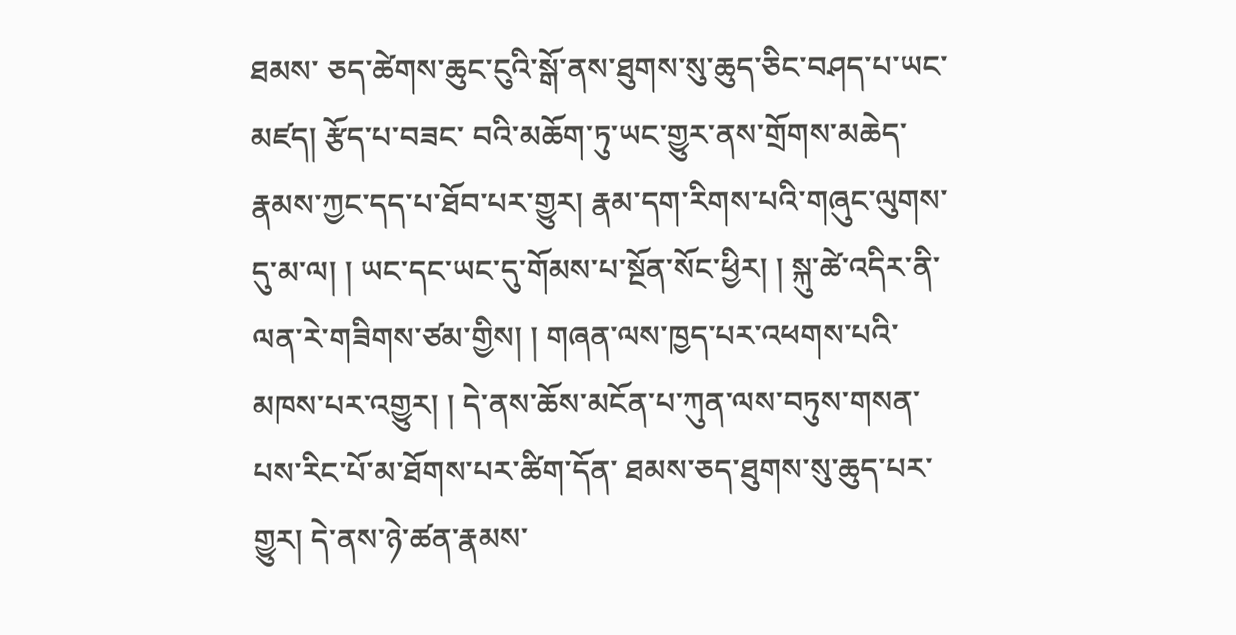ཐམས་ ཅད་ཚེགས་ཆུང་ངུའི་སྒོ་ནས་ཐུགས་སུ་ཆུད་ཅིང་བཤད་པ་ཡང་མཛད། རྩོད་པ་བཟང་ བའི་མཆོག་ཏུ་ཡང་གྱུར་ནས་གྲོགས་མཆེད་རྣམས་ཀྱང་དད་པ་ཐོབ་པར་གྱུར། རྣམ་དག་རིགས་པའི་གཞུང་ལུགས་དུ་མ་ལ། ། ཡང་དང་ཡང་དུ་གོམས་པ་སྔོན་སོང་ཕྱིར། ། སྐུ་ཚེ་འདིར་ནི་ལན་རེ་གཟིགས་ཙམ་གྱིས། ། གཞན་ལས་ཁྱད་པར་འཕགས་པའི་མཁས་པར་འགྱུར། ། དེ་ནས་ཆོས་མངོན་པ་ཀུན་ལས་བཏུས་གསན་པས་རིང་པོ་མ་ཐོགས་པར་ཚིག་དོན་ ཐམས་ཅད་ཐུགས་སུ་ཆུད་པར་གྱུར། དེ་ནས་ཉེ་ཚན་རྣམས་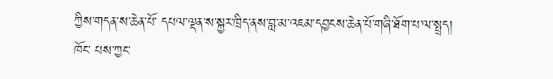ཀྱིས་གདན་ས་ཆེན་པོ་ དཔལ་ལྡན་ས་སྐྱར་ཁྲིད་ནས་བླ་མ་འཇམ་དབྱངས་ཆེན་པོ་གཞི་ཐོག་པ་ལ་སྤྲད། ཁོང་ པས་ཀྱང་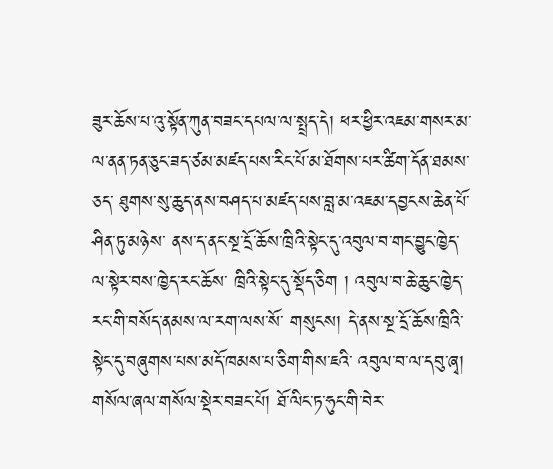ཟུར་ཆོས་པ་འུ་སྟོན་ཀུན་བཟང་དཔལ་ལ་སྤྲད་དེ། ཕར་ཕྱིར་འཇམ་གསར་མ་ ལ་ནན་ཏན་ཅུང་ཟད་ཙམ་མཛད་པས་རིང་པོ་མ་ཐོགས་པར་ཚིག་དོན་ཐམས་ཅད་ ཐུགས་སུ་ཆུད་ནས་བཤད་པ་མཛད་པས་བླ་མ་འཇམ་དབྱངས་ཆེན་པོ་ཤིན་ཏུ་མཉེས་ ནས་ད་ནང་སྔ་དྲོ་ཆོས་ཁྲིའི་སྟེང་དུ་འབུལ་བ་གང་བྱུང་ཁྱེད་ལ་སྟེར་བས་ཁྱེད་རང་ཆོས་ ཁྲིའི་སྟེང་དུ་སྡོད་ཅིག ། འབུལ་བ་ཆེ་ཆུང་ཁྱེད་རང་གི་བསོད་ནམས་ལ་རག་ལས་སོ་ གསུངས། དེ་ནས་སྔ་དྲོ་ཆོས་ཁྲིའི་སྟེང་དུ་བཞུགས་པས་མདོ་ཁམས་པ་ཅིག་གིས་ཇའི་ འབུལ་བ་ལ་དབུ་ཞྭ། གསོལ་ཞལ་གསོལ་སྡེར་བཟང་པོ། ཐོ་ལིང་ཏ་ཧུང་གི་བེར་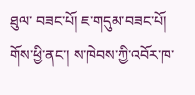ཐུལ་ བཟང་པོ། ཇ་གདུམ་བཟང་པོ། གོས་ཕྱི་ནང་། ས་ཁེབས་ཀྱི་འབོར་ཁ་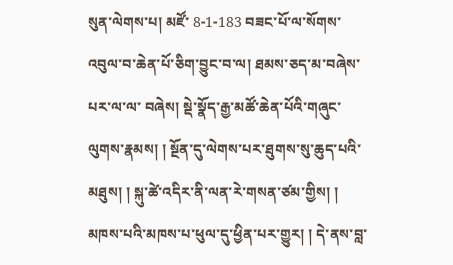སུན་ལེགས་པ། མཛོ་ 8-1-183 བཟང་པོ་ལ་སོགས་འབུལ་བ་ཆེན་པོ་ཅིག་བྱུང་བ་ལ། ཐམས་ཅད་མ་བཞེས་པར་ལ་ལ་ བཞེས། སྡེ་སྣོད་རྒྱ་མཚོ་ཆེན་པོའི་གཞུང་ལུགས་རྣམས། ། སྔོན་དུ་ལེགས་པར་ཐུགས་སུ་ཆུད་པའི་མཐུས། ། སྐུ་ཚེ་འདིར་ནི་ལན་རེ་གསན་ཙམ་གྱིས། ། མཁས་པའི་མཁས་པ་ཕུལ་དུ་ཕྱིན་པར་གྱུར། ། དེ་ནས་བླ་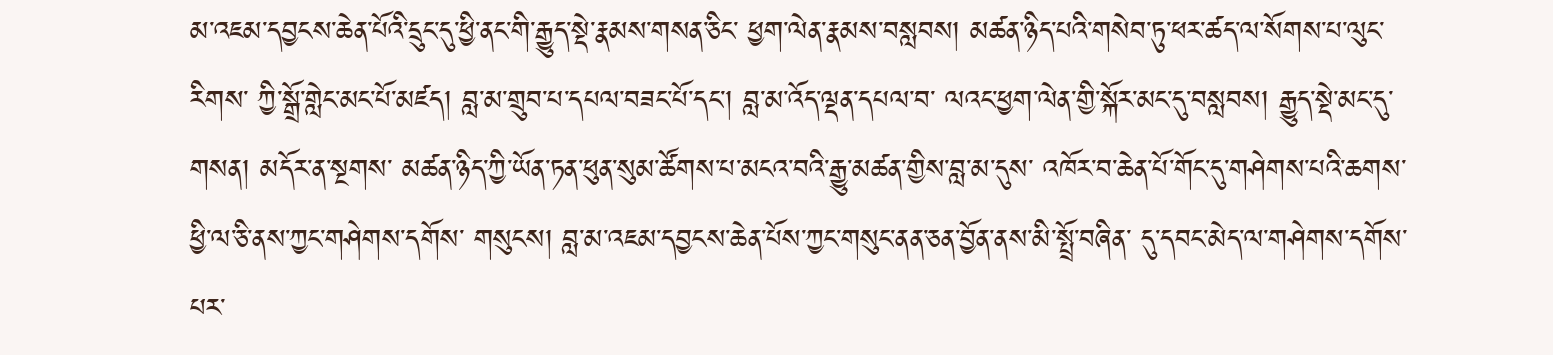མ་འཇམ་དབྱངས་ཆེན་པོའི་དྲུང་དུ་ཕྱི་ནང་གི་རྒྱུད་སྡེ་རྣམས་གསན་ཅིང་ ཕྱག་ལེན་རྣམས་བསླབས། མཚན་ཉིད་པའི་གསེབ་ཏུ་ཕར་ཚད་ལ་སོགས་པ་ལུང་རིགས་ ཀྱི་སྒྲོ་གླེང་མང་པོ་མཛད། བླ་མ་གྲུབ་པ་དཔལ་བཟང་པོ་དང་། བླ་མ་འོད་ལྡན་དཔལ་བ་ ལའང་ཕྱག་ལེན་གྱི་སྐོར་མང་དུ་བསླབས། རྒྱུད་སྡེ་མང་དུ་གསན། མདོར་ན་སྔགས་ མཚན་ཉིད་ཀྱི་ཡོན་ཏན་ཕུན་སུམ་ཚོགས་པ་མངའ་བའི་རྒྱུ་མཚན་གྱིས་བླ་མ་དུས་ འཁོར་བ་ཆེན་པོ་གོང་དུ་གཤེགས་པའི་ཆགས་ཕྱི་ལ་ཅི་ནས་ཀྱང་གཤེགས་དགོས་ གསུངས། བླ་མ་འཇམ་དབྱངས་ཆེན་པོས་ཀྱང་གསུང་ནན་ཅན་བྱོན་ནས་མི་སྤྲོ་བཞིན་ དུ་དབང་མེད་ལ་གཤེགས་དགོས་པར་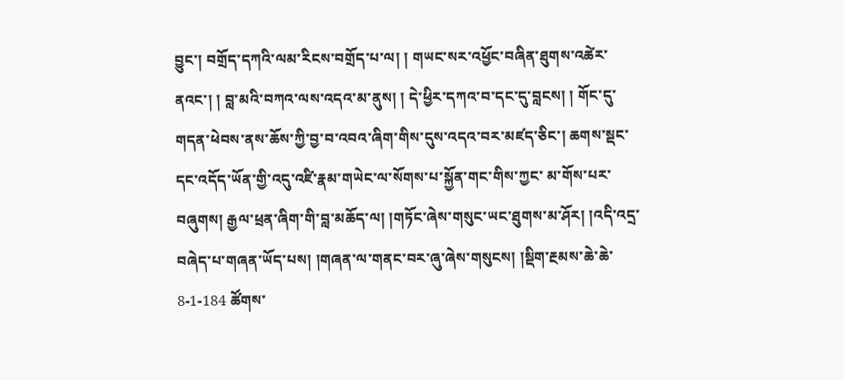བྱུང་། བགྲོད་དཀའི་ལམ་རིངས་བགྲོད་པ་ལ། ། གཡང་སར་འཕྱོང་བཞིན་ཐུགས་འཚེར་ནའང་། ། བླ་མའི་བཀའ་ལས་འདའ་མ་ནུས། ། དེ་ཕྱིར་དཀའ་བ་དང་དུ་བླངས། ། གོང་དུ་གདན་ཕེབས་ནས་ཆོས་ཀྱི་བྱ་བ་འབའ་ཞིག་གིས་དུས་འདའ་བར་མཛད་ཅིང་། ཆགས་སྡང་དང་འདོད་ཡོན་གྱི་འདུ་འཛི་རྣམ་གཡེང་ལ་སོགས་པ་སྐྱོན་གང་གིས་ཀྱང་ མ་གོས་པར་བཞུགས། རྒྱལ་ཕྲན་ཞིག་གི་བླ་མཆོད་ལ། །གཏོང་ཞེས་གསུང་ཡང་ཐུགས་མ་ཤོར། །འདི་འདྲ་ བཞེད་པ་གཞན་ཡོད་པས། །གཞན་ལ་གནང་བར་ཞུ་ཞེས་གསུངས། །སྡིག་རྔམས་ཆེ་ཆེ་ 8-1-184 ཚོགས་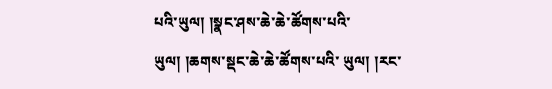པའི་ཡུལ། །སྣང་ཤས་ཆེ་ཆེ་ཚོགས་པའི་ཡུལ། །ཆགས་སྡང་ཆེ་ཆེ་ཚོགས་པའི་ ཡུལ། །རང་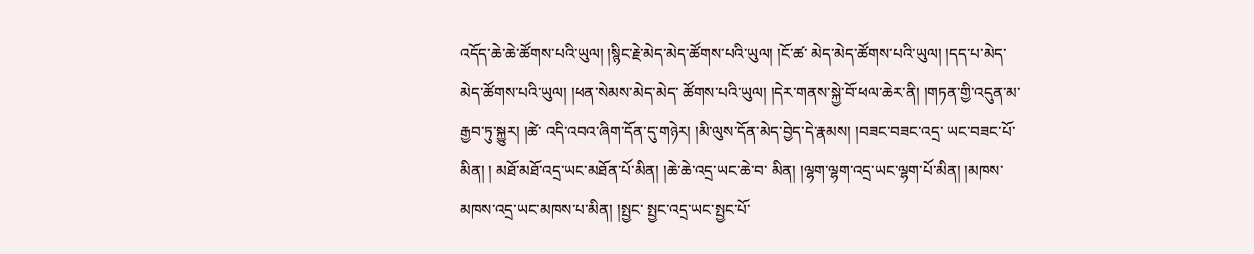འདོད་ཆེ་ཆེ་ཚོགས་པའི་ཡུལ། །སྙིང་རྗེ་མེད་མེད་ཚོགས་པའི་ཡུལ། །ངོ་ཚ་ མེད་མེད་ཚོགས་པའི་ཡུལ། །དད་པ་མེད་མེད་ཚོགས་པའི་ཡུལ། །ཕན་སེམས་མེད་མེད་ ཚོགས་པའི་ཡུལ། །དེར་གནས་སྐྱེ་བོ་ཕལ་ཆེར་ནི། །གཏན་གྱི་འདུན་མ་རྒྱབ་ཏུ་སྐྱུར། །ཚེ་ འདི་འབའ་ཞིག་དོན་དུ་གཉེར། །མི་ལུས་དོན་མེད་བྱེད་དེ་རྣམས། །བཟང་བཟང་འདྲ་ ཡང་བཟང་པོ་མིན། ། མཐོ་མཐོ་འདྲ་ཡང་མཐོན་པོ་མིན། །ཆེ་ཆེ་འདྲ་ཡང་ཆེ་བ་ མིན། །ལྷག་ལྷག་འདྲ་ཡང་ལྷག་པོ་མིན། །མཁས་མཁས་འདྲ་ཡང་མཁས་པ་མིན། །སྤྱང་ སྤྱང་འདྲ་ཡང་སྤྱང་པོ་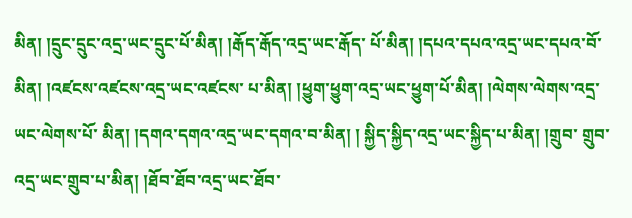མིན། །དྲུང་དྲུང་འདྲ་ཡང་དྲུང་པོ་མིན། །རྒོད་རྒོད་འདྲ་ཡང་རྒོད་ པོ་མིན། །དཔའ་དཔའ་འདྲ་ཡང་དཔའ་བོ་མིན། །འཛངས་འཛངས་འདྲ་ཡང་འཛངས་ པ་མིན། །ཕྱུག་ཕྱུག་འདྲ་ཡང་ཕྱུག་པོ་མིན། །ལེགས་ལེགས་འདྲ་ཡང་ལེགས་པོ་ མིན། །དགའ་དགའ་འདྲ་ཡང་དགའ་བ་མིན། ། སྐྱིད་སྐྱིད་འདྲ་ཡང་སྐྱིད་པ་མིན། །གྲུབ་ གྲུབ་འདྲ་ཡང་གྲུབ་པ་མིན། །ཐོབ་ཐོབ་འདྲ་ཡང་ཐོབ་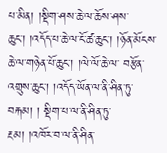པ་མིན། །སྡིག་ཤས་ཆེ་ལ་ཆོས་ཤས་ ཆུང་། །འདོད་པ་ཆེ་ལ་ངོ་ཚ་ཆུང་། །ཉོན་མོངས་ཆེ་ལ་གཉེན་པོ་ཆུང་། །ལེ་ལོ་ཆེ་ལ་ བརྩོན་འགྲུས་ཆུང་། །འདོད་ཡོན་ལ་ནི་ཤིན་ཏུ་བརྐམ། ། སྡིག་པ་ལ་ནི་ཤིན་ཏུ་ རྔམ། །འཁོར་བ་ལ་ནི་ཤིན་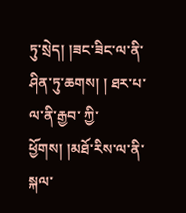ཏུ་སྲེད། །ཟང་ཟིང་ལ་ནི་ཤིན་ཏུ་ཆགས། ། ཐར་པ་ལ་ནི་རྒྱབ་ ཀྱི་ཕྱོགས། །མཐོ་རིས་ལ་ནི་སྐལ་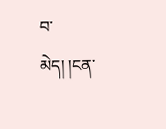བ་མེད། །ངན་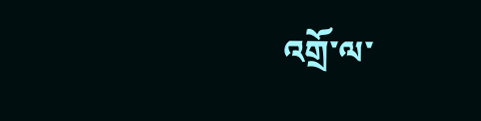འགྲོ་ལ་